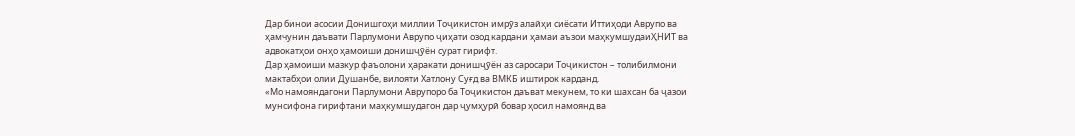Дар бинои асосии Донишгоҳи миллии Тоҷикистон имрӯз алайҳи сиёсати Иттиҳоди Аврупо ва ҳамчунин даъвати Парлумони Аврупо ҷиҳати озод кардани ҳамаи аъзои маҳкумшудаиҲНИТ ва адвокатҳои онҳо ҳамоиши донишҷӯён сурат гирифт.
Дар ҳамоиши мазкур фаъолони ҳаракати донишҷӯён аз саросари Тоҷикистон – толибилмони мактабҳои олии Душанбе, вилояти Хатлону Суғд ва ВМКБ иштирок карданд.
«Мо намояндагони Парлумони Аврупоро ба Тоҷикистон даъват мекунем, то ки шахсан ба ҷазои мунсифона гирифтани маҳкумшудагон дар ҷумҳурӣ бовар ҳосил намоянд ва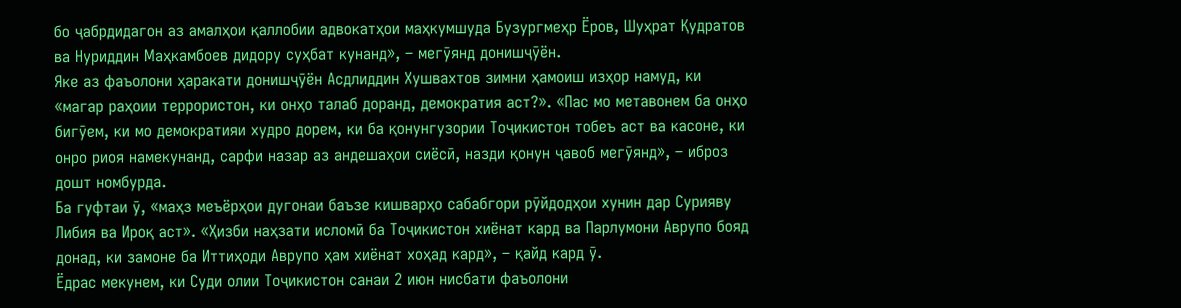бо ҷабрдидагон аз амалҳои қаллобии адвокатҳои маҳкумшуда Бузургмеҳр Ёров, Шуҳрат Қудратов ва Нуриддин Маҳкамбоев дидору суҳбат кунанд», – мегӯянд донишҷӯён.
Яке аз фаъолони ҳаракати донишҷӯён Асдлиддин Хушвахтов зимни ҳамоиш изҳор намуд, ки «магар раҳоии террористон, ки онҳо талаб доранд, демократия аст?». «Пас мо метавонем ба онҳо бигӯем, ки мо демократияи худро дорем, ки ба қонунгузории Тоҷикистон тобеъ аст ва касоне, ки онро риоя намекунанд, сарфи назар аз андешаҳои сиёсӣ, назди қонун ҷавоб мегӯянд», – иброз дошт номбурда.
Ба гуфтаи ӯ, «маҳз меъёрҳои дугонаи баъзе кишварҳо сабабгори рӯйдодҳои хунин дар Сурияву Либия ва Ироқ аст». «Ҳизби наҳзати исломӣ ба Тоҷикистон хиёнат кард ва Парлумони Аврупо бояд донад, ки замоне ба Иттиҳоди Аврупо ҳам хиёнат хоҳад кард», – қайд кард ӯ.
Ёдрас мекунем, ки Суди олии Тоҷикистон санаи 2 июн нисбати фаъолони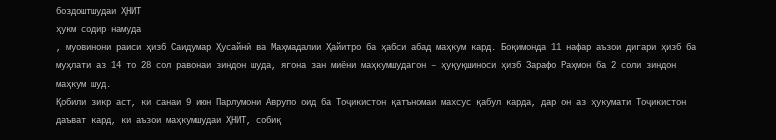боздоштшудаи ҲНИТ
ҳукм содир намуда
, муовинони раиси ҳизб Саидумар Ҳусайнӣ ва Маҳмадалии Ҳайитро ба ҳабси абад маҳкум кард. Боқимонда 11 нафар аъзои дигари ҳизб ба муҳлати аз 14 то 28 сол равонаи зиндон шуда, ягона зан миёни маҳкумшудагон – ҳуқуқшиноси ҳизб Зарафо Раҳмон ба 2 соли зиндон маҳкум шуд.
Қобили зикр аст, ки санаи 9 июн Парлумони Аврупо оид ба Тоҷикистон қатъномаи махсус қабул карда, дар он аз ҳукумати Тоҷикистон даъват кард, ки аъзои маҳкумшудаи ҲНИТ, собиқ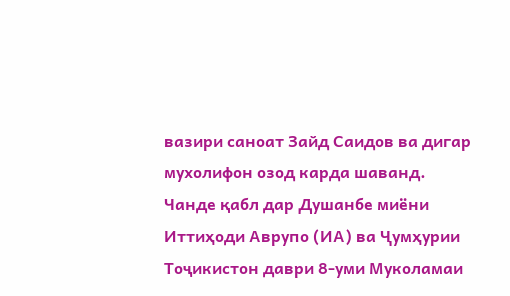вазири саноат Зайд Саидов ва дигар мухолифон озод карда шаванд.
Чанде қабл дар Душанбе миёни Иттиҳоди Аврупо (ИА) ва Ҷумҳурии Тоҷикистон даври 8-уми Муколамаи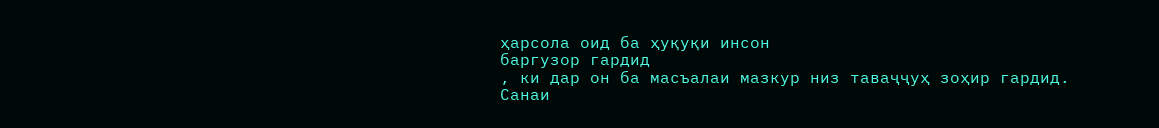ҳарсола оид ба ҳуқуқи инсон
баргузор гардид
, ки дар он ба масъалаи мазкур низ таваҷҷуҳ зоҳир гардид.
Санаи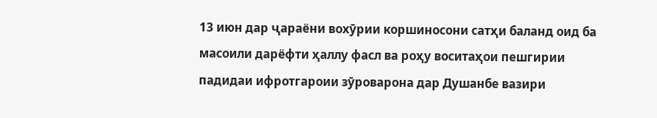13 июн дар ҷараёни вохӯрии коршиносони сатҳи баланд оид ба масоили дарёфти ҳаллу фасл ва роҳу воситаҳои пешгирии падидаи ифротгароии зӯроварона дар Душанбе вазири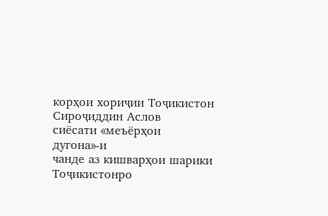корҳои хориҷии Тоҷикистон Сироҷиддин Аслов
сиёсати «меъёрҳои дугона»-и
чанде аз кишварҳои шарики Тоҷикистонро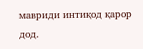мавриди интиқод қарор дод.